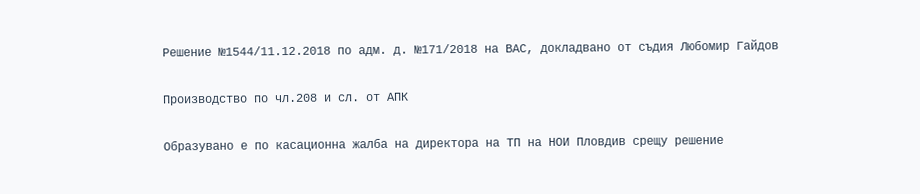Решение №1544/11.12.2018 по адм. д. №171/2018 на ВАС, докладвано от съдия Любомир Гайдов

Производство по чл.208 и сл. от АПК

Образувано е по касационна жалба на директора на ТП на НОИ Пловдив срещу решение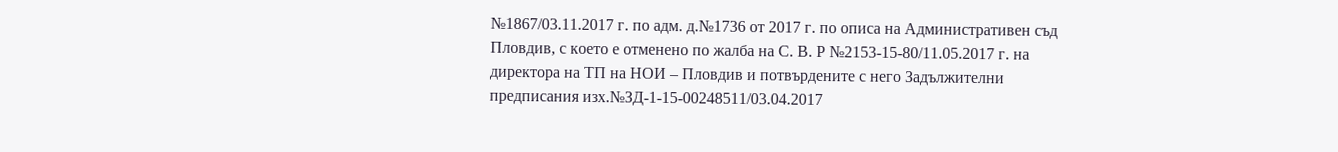№1867/03.11.2017 г. по адм. д.№1736 от 2017 г. по описа на Административен съд Пловдив, с което е отменено по жалба на С. В. Р №2153-15-80/11.05.2017 г. на директора на ТП на НОИ – Пловдив и потвърдените с него Задължителни предписания изх.№ЗД-1-15-00248511/03.04.2017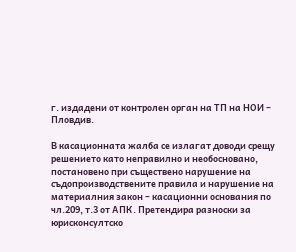г. издадени от контролен орган на ТП на НОИ – Пловдив.

В касационната жалба се излагат доводи срещу решението като неправилно и необосновано, постановено при съществено нарушение на съдопроизводствените правила и нарушение на материалния закон – касационни основания по чл.209, т.3 от АПК. Претендира разноски за юрисконсултско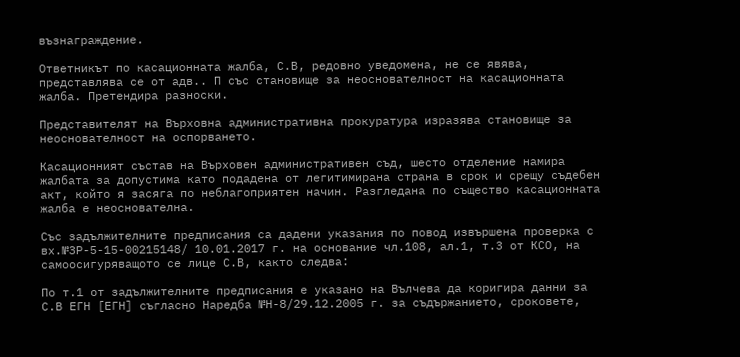възнаграждение.

Ответникът по касационната жалба, С.В, редовно уведомена, не се явява, представлява се от адв.. П със становище за неоснователност на касационната жалба. Претендира разноски.

Представителят на Върховна административна прокуратура изразява становище за неоснователност на оспорването.

Касационният състав на Върховен административен съд, шесто отделение намира жалбата за допустима като подадена от легитимирана страна в срок и срещу съдебен акт, който я засяга по неблагоприятен начин. Разгледана по същество касационната жалба е неоснователна.

Със задължителните предписания са дадени указания по повод извършена проверка с вх.№ЗР-5-15-00215148/ 10.01.2017 г. на основание чл.108, ал.1, т.3 от КСО, на самоосигуряващото се лице С.В, както следва:

По т.1 от задължителните предписания е указано на Вълчева да коригира данни за С.В ЕГН [ЕГН] съгласно Наредба №Н-8/29.12.2005 г. за съдържанието, сроковете,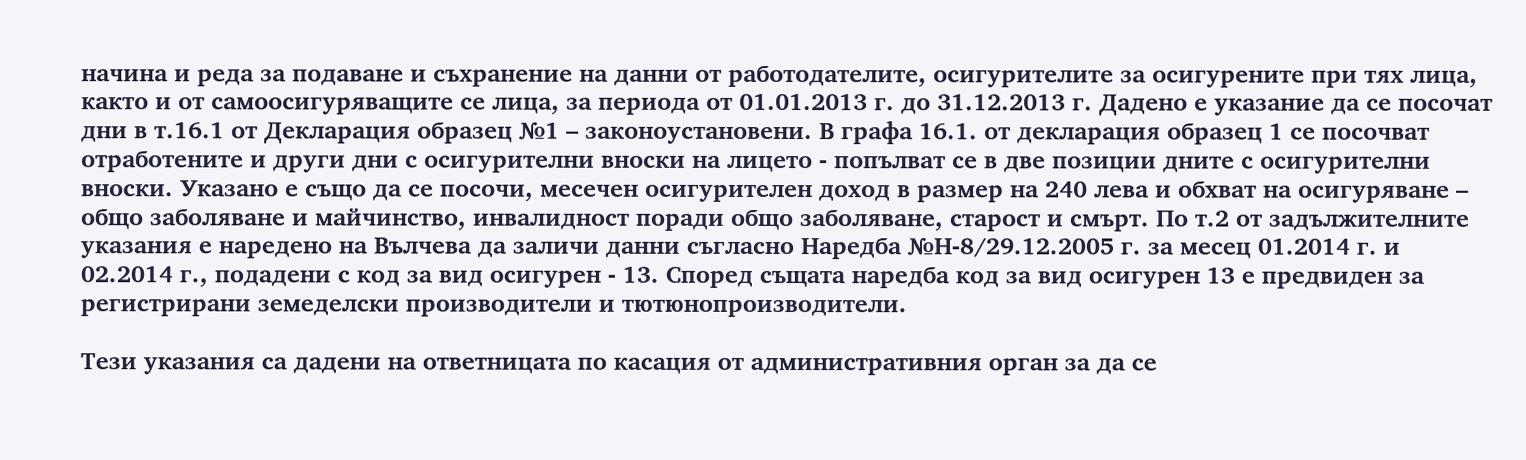начина и реда за подаване и съхранение на данни от работодателите, осигурителите за осигурените при тях лица, както и от самоосигуряващите се лица, за периода от 01.01.2013 г. до 31.12.2013 г. Дадено е указание да се посочат дни в т.16.1 от Декларация образец №1 – законоустановени. В графа 16.1. от декларация образец 1 се посочват отработените и други дни с осигурителни вноски на лицето - попълват се в две позиции дните с осигурителни вноски. Указано е също да се посочи, месечен осигурителен доход в размер на 240 лева и обхват на осигуряване – общо заболяване и майчинство, инвалидност поради общо заболяване, старост и смърт. По т.2 от задължителните указания е наредено на Вълчева да заличи данни съгласно Наредба №Н-8/29.12.2005 г. за месец 01.2014 г. и 02.2014 г., подадени с код за вид осигурен - 13. Според същата наредба код за вид осигурен 13 е предвиден за регистрирани земеделски производители и тютюнопроизводители.

Тези указания са дадени на ответницата по касация от административния орган за да се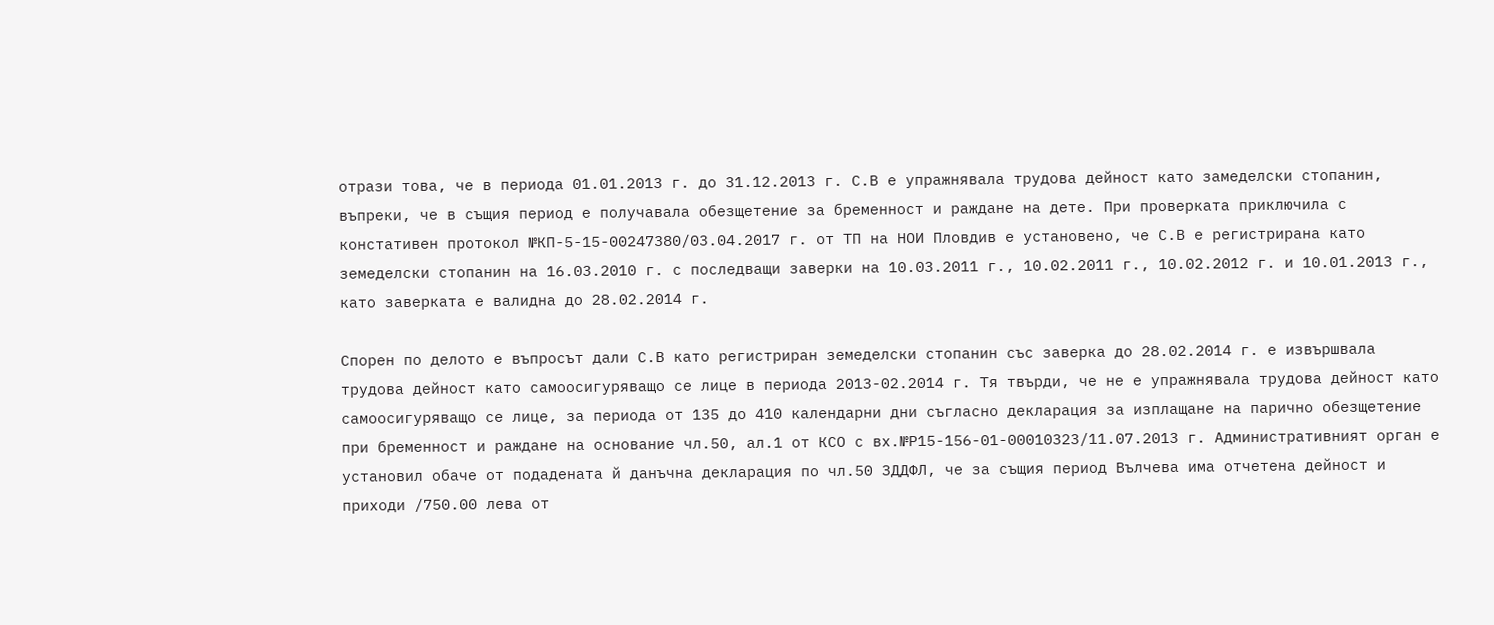отрази това, че в периода 01.01.2013 г. до 31.12.2013 г. С.В е упражнявала трудова дейност като замеделски стопанин, въпреки, че в същия период е получавала обезщетение за бременност и раждане на дете. При проверката приключила с констативен протокол №КП-5-15-00247380/03.04.2017 г. от ТП на НОИ Пловдив е установено, че С.В е регистрирана като земеделски стопанин на 16.03.2010 г. с последващи заверки на 10.03.2011 г., 10.02.2011 г., 10.02.2012 г. и 10.01.2013 г., като заверката е валидна до 28.02.2014 г.

Спорен по делото е въпросът дали С.В като регистриран земеделски стопанин със заверка до 28.02.2014 г. е извършвала трудова дейност като самоосигуряващо се лице в периода 2013-02.2014 г. Тя твърди, че не е упражнявала трудова дейност като самоосигуряващо се лице, за периода от 135 до 410 календарни дни съгласно декларация за изплащане на парично обезщетение при бременност и раждане на основание чл.50, ал.1 от КСО с вх.№Р15-156-01-00010323/11.07.2013 г. Административният орган е установил обаче от подадената й данъчна декларация по чл.50 ЗДДФЛ, че за същия период Вълчева има отчетена дейност и приходи /750.00 лева от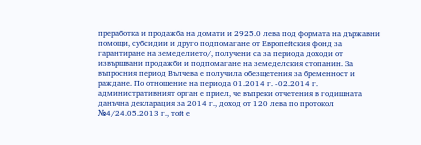преработка и продажба на домати и 2925.0 лева под формата на държавни помощи, субсидии и друго подпомагане от Европейския фонд за гарантиране на земеделието/, получени са за периода доходи от извършвани продажби и подпомагане на земеделския стопанин. За въпросния период Вълчева е получила обезщетения за бременност и раждане. По отношение на периода 01.2014 г. -02.2014 г. административният орган е приел, че въпреки отчетения в годишната данъчна декларация за 2014 г., доход от 120 лева по протокол №4/24.05.2013 г., той е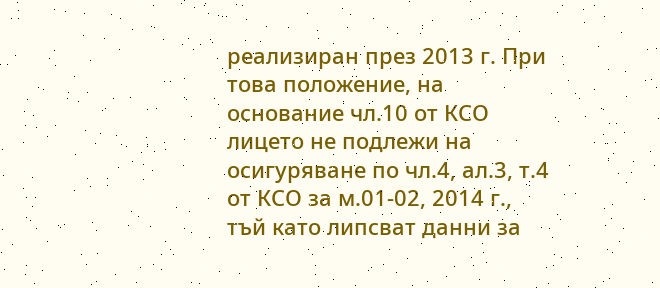реализиран през 2013 г. При това положение, на основание чл.10 от КСО лицето не подлежи на осигуряване по чл.4, ал.3, т.4 от КСО за м.01-02, 2014 г., тъй като липсват данни за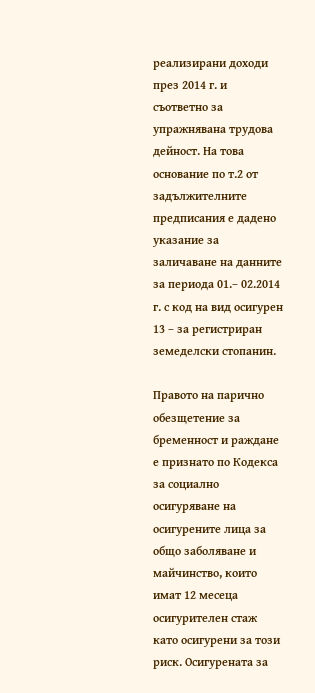реализирани доходи през 2014 г. и съответно за упражнявана трудова дейност. На това основание по т.2 от задължителните предписания е дадено указание за заличаване на данните за периода 01.– 02.2014 г. с код на вид осигурен 13 – за регистриран земеделски стопанин.

Правото на парично обезщетение за бременност и раждане е признато по Кодекса за социално осигуряване на осигурените лица за общо заболяване и майчинство, които имат 12 месеца осигурителен стаж като осигурени за този риск. Осигурената за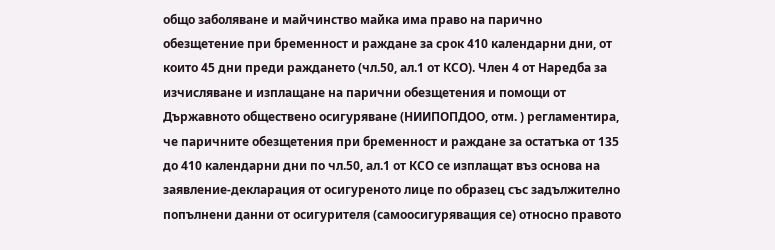общо заболяване и майчинство майка има право на парично обезщетение при бременност и раждане за срок 410 календарни дни, от които 45 дни преди раждането (чл.50, ал.1 от КСО). Член 4 от Наредба за изчисляване и изплащане на парични обезщетения и помощи от Държавното обществено осигуряване (НИИПОПДОО, отм. ) регламентира, че паричните обезщетения при бременност и раждане за остатъка от 135 до 410 календарни дни по чл.50, ал.1 от КСО се изплащат въз основа на заявление-декларация от осигуреното лице по образец със задължително попълнени данни от осигурителя (самоосигуряващия се) относно правото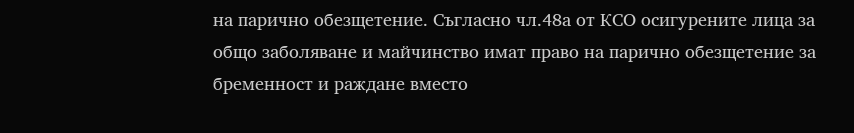на парично обезщетение. Съгласно чл.48а от КСО осигурените лица за общо заболяване и майчинство имат право на парично обезщетение за бременност и раждане вместо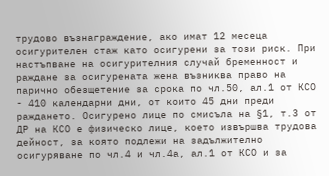трудово възнаграждение, ако имат 12 месеца осигурителен стаж като осигурени за този риск. При настъпване на осигурителния случай бременност и раждане за осигурената жена възниква право на парично обезщетение за срока по чл.50, ал.1 от КСО - 410 календарни дни, от които 45 дни преди раждането. Осигурено лице по смисъла на §1, т.3 от ДР на КСО е физическо лице, което извършва трудова дейност, за която подлежи на задължително осигуряване по чл.4 и чл.4а, ал.1 от КСО и за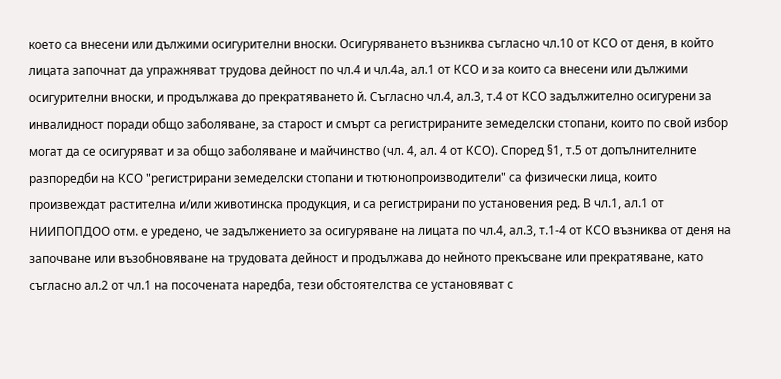което са внесени или дължими осигурителни вноски. Осигуряването възниква съгласно чл.10 от КСО от деня, в който лицата започнат да упражняват трудова дейност по чл.4 и чл.4а, ал.1 от КСО и за които са внесени или дължими осигурителни вноски, и продължава до прекратяването й. Съгласно чл.4, ал.3, т.4 от КСО задължително осигурени за инвалидност поради общо заболяване, за старост и смърт са регистрираните земеделски стопани, които по свой избор могат да се осигуряват и за общо заболяване и майчинство (чл. 4, ал. 4 от КСО). Според §1, т.5 от допълнителните разпоредби на КСО "регистрирани земеделски стопани и тютюнопроизводители" са физически лица, които произвеждат растителна и/или животинска продукция, и са регистрирани по установения ред. В чл.1, ал.1 от НИИПОПДОО отм. е уредено, че задължението за осигуряване на лицата по чл.4, ал.3, т.1-4 от КСО възниква от деня на започване или възобновяване на трудовата дейност и продължава до нейното прекъсване или прекратяване, като съгласно ал.2 от чл.1 на посочената наредба, тези обстоятелства се установяват с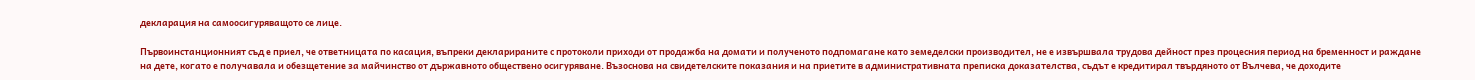декларация на самоосигуряващото се лице.

Първоинстанционният съд е приел, че ответницата по касация, въпреки декларираните с протоколи приходи от продажба на домати и полученото подпомагане като земеделски производител, не е извършвала трудова дейност през процесния период на бременност и раждане на дете, когато е получавала и обезщетение за майчинство от държавното обществено осигуряване. Възоснова на свидетелските показания и на приетите в административната преписка доказателства, съдът е кредитирал твърдяното от Вълчева, че доходите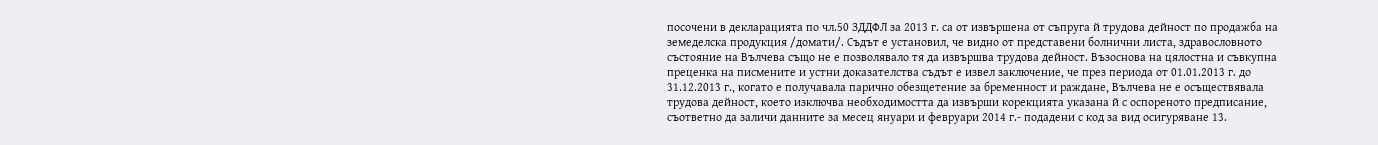посочени в декларацията по чл.50 ЗДДФЛ за 2013 г. са от извършена от съпруга й трудова дейност по продажба на земеделска продукция /домати/. Съдът е установил, че видно от представени болнични листа, здравословното състояние на Вълчева също не е позволявало тя да извършва трудова дейност. Възоснова на цялостна и съвкупна преценка на писмените и устни доказателства съдът е извел заключение, че през периода от 01.01.2013 г. до 31.12.2013 г., когато е получавала парично обезщетение за бременност и раждане, Вълчева не е осъществявала трудова дейност, което изключва необходимостта да извърши корекцията указана й с оспореното предписание, съответно да заличи данните за месец януари и февруари 2014 г.- подадени с код за вид осигуряване 13.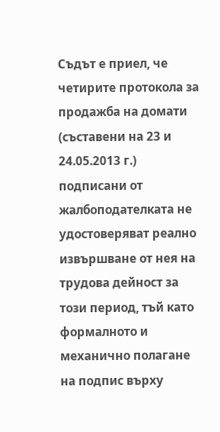Съдът е приел, че четирите протокола за продажба на домати (съставени на 23 и 24.05.2013 г.) подписани от жалбоподателката не удостоверяват реално извършване от нея на трудова дейност за този период, тъй като формалното и механично полагане на подпис върху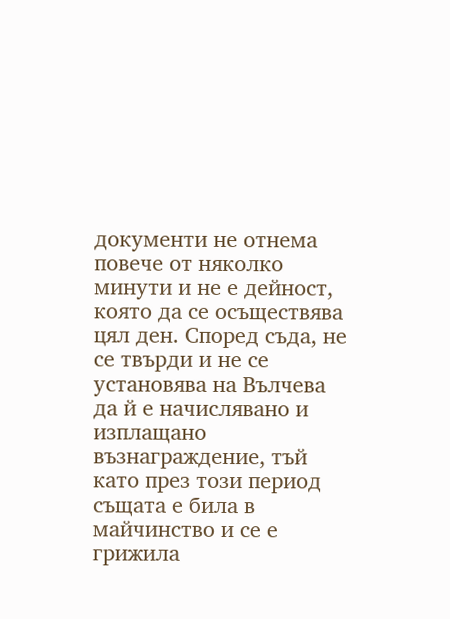документи не отнема повече от няколко минути и не е дейност, която да се осъществява цял ден. Според съда, не се твърди и не се установява на Вълчева да й е начислявано и изплащано възнаграждение, тъй като през този период същата е била в майчинство и се е грижила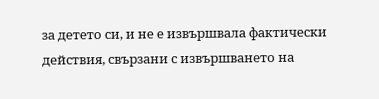за детето си, и не е извършвала фактически действия, свързани с извършването на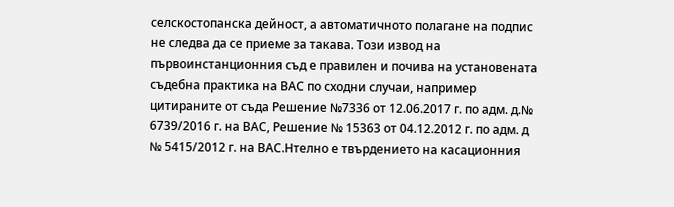селскостопанска дейност, а автоматичното полагане на подпис не следва да се приеме за такава. Този извод на първоинстанционния съд е правилен и почива на установената съдебна практика на ВАС по сходни случаи, например цитираните от съда Решение №7336 от 12.06.2017 г. по адм. д.№ 6739/2016 г. на ВАС, Решение № 15363 от 04.12.2012 г. по адм. д № 5415/2012 г. на ВАС.Нтелно е твърдението на касационния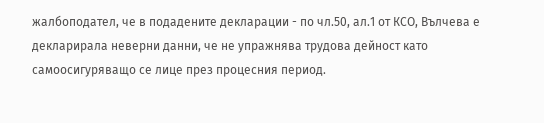жалбоподател, че в подадените декларации - по чл.50, ал.1 от КСО, Вълчева е декларирала неверни данни, че не упражнява трудова дейност като самоосигуряващо се лице през процесния период.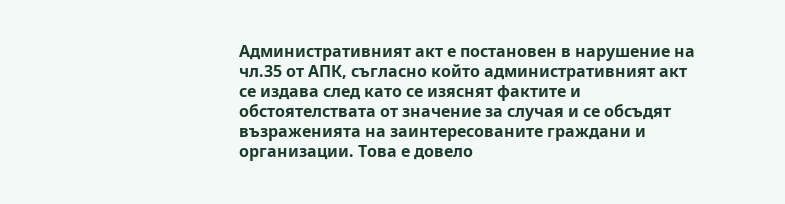Административният акт е постановен в нарушение на чл.35 от АПК, съгласно който административният акт се издава след като се изяснят фактите и обстоятелствата от значение за случая и се обсъдят възраженията на заинтересованите граждани и организации. Това е довело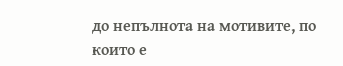до непълнота на мотивите, по които е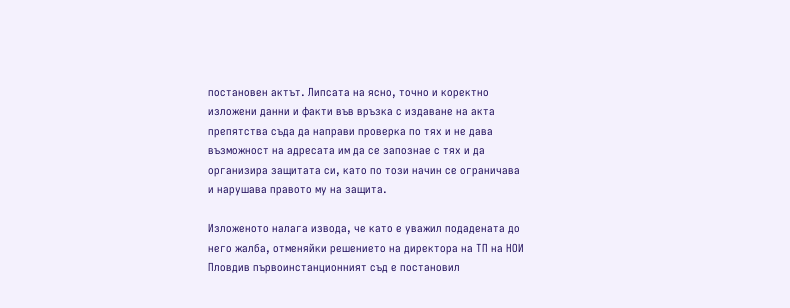постановен актът. Липсата на ясно, точно и коректно изложени данни и факти във връзка с издаване на акта препятства съда да направи проверка по тях и не дава възможност на адресата им да се запознае с тях и да организира защитата си, като по този начин се ограничава и нарушава правото му на защита.

Изложеното налага извода, че като е уважил подадената до него жалба, отменяйки решението на директора на ТП на НОИ Пловдив първоинстанционният съд е постановил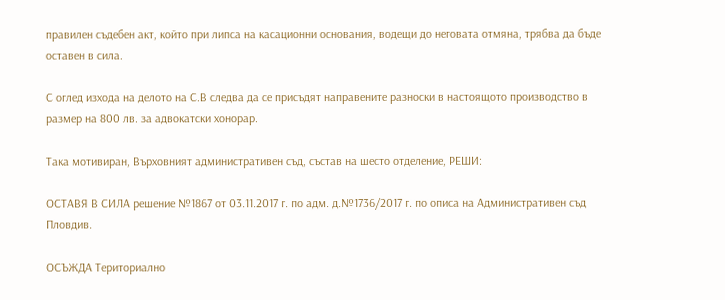правилен съдебен акт, който при липса на касационни основания, водещи до неговата отмяна, трябва да бъде оставен в сила.

С оглед изхода на делото на С.В следва да се присъдят направените разноски в настоящото производство в размер на 800 лв. за адвокатски хонорар.

Така мотивиран, Върховният административен съд, състав на шесто отделение, РЕШИ:

ОСТАВЯ В СИЛА решение №1867 от 03.11.2017 г. по адм. д.№1736/2017 г. по описа на Административен съд Пловдив.

ОСЪЖДА Териториално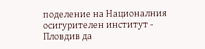поделение на Националния осигурителен институт - Пловдив да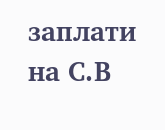заплати на С.В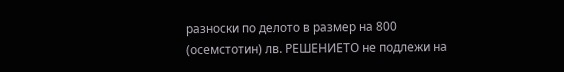разноски по делото в размер на 800 (осемстотин) лв. РЕШЕНИЕТО не подлежи на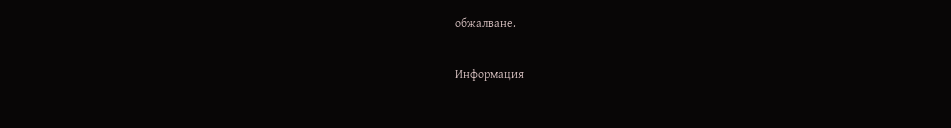обжалване.

Информация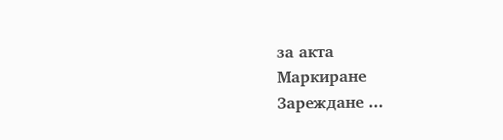за акта
Маркиране
Зареждане ...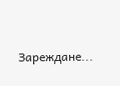Зареждане...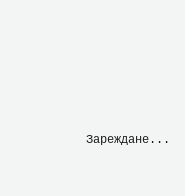Зареждане...